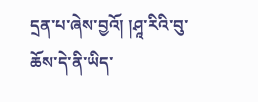དྲན་པ་ཞེས་བྱའོ། །ཤཱ་རིའི་བུ་ཆོས་དེ་ནི་ཡིད་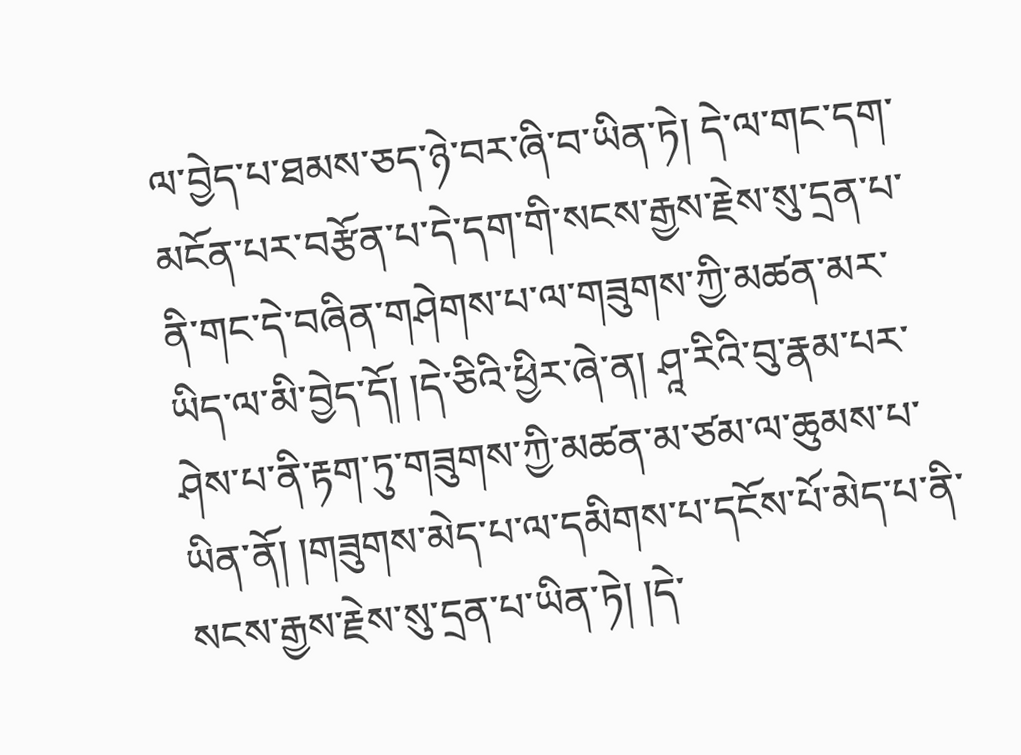ལ་བྱེད་པ་ཐམས་ཅད་ཉེ་བར་ཞི་བ་ཡིན་ཏེ། དེ་ལ་གང་དག་མངོན་པར་བརྩོན་པ་དེ་དག་གི་སངས་རྒྱས་རྗེས་སུ་དྲན་པ་ནི་གང་དེ་བཞིན་གཤེགས་པ་ལ་གཟུགས་ཀྱི་མཚན་མར་ཡིད་ལ་མི་བྱེད་དོ། །དེ་ཅིའི་ཕྱིར་ཞེ་ན། ཤཱ་རིའི་བུ་རྣམ་པར་ཤེས་པ་ནི་རྟག་ཏུ་གཟུགས་ཀྱི་མཚན་མ་ཙམ་ལ་ཆུམས་པ་ཡིན་ནོ། །གཟུགས་མེད་པ་ལ་དམིགས་པ་དངོས་པོ་མེད་པ་ནི་སངས་རྒྱས་རྗེས་སུ་དྲན་པ་ཡིན་ཏེ། །དེ་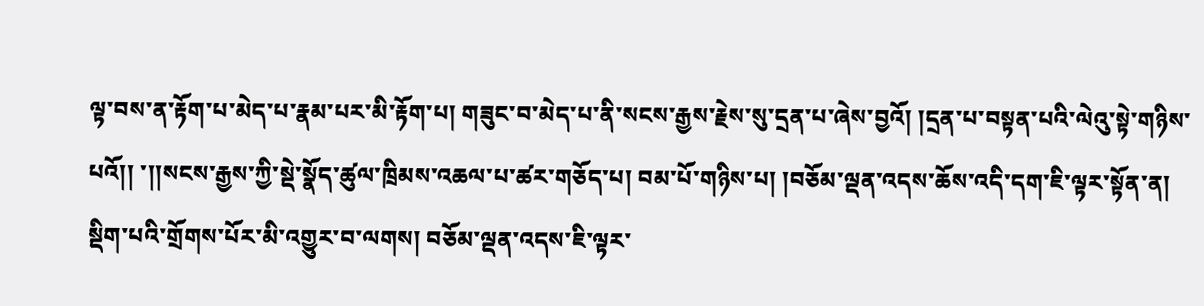ལྟ་བས་ན་རྟོག་པ་མེད་པ་རྣམ་པར་མི་རྟོག་པ། གཟུང་བ་མེད་པ་ནི་སངས་རྒྱས་རྗེས་སུ་དྲན་པ་ཞེས་བྱའོ། །དྲན་པ་བསྟན་པའི་ལེའུ་སྟེ་གཉིས་པའོ།། ་།།སངས་རྒྱས་ཀྱི་སྡེ་སྣོད་ཚུལ་ཁྲིམས་འཆལ་པ་ཚར་གཅོད་པ། བམ་པོ་གཉིས་པ། །བཅོམ་ལྡན་འདས་ཆོས་འདི་དག་ཇི་ལྟར་སྟོན་ན། སྡིག་པའི་གྲོགས་པོར་མི་འགྱུར་བ་ལགས། བཅོམ་ལྡན་འདས་ཇི་ལྟར་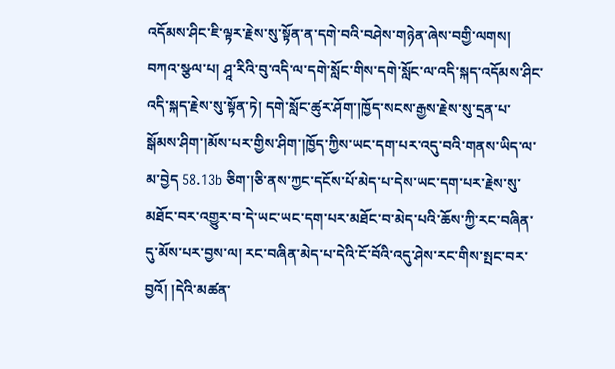འདོམས་ཤིང་ཇི་ལྟར་རྗེས་སུ་སྟོན་ན་དགེ་བའི་བཤེས་གཉེན་ཞེས་བགྱི་ལགས། བཀའ་སྩལ་པ། ཤཱ་རིའི་བུ་འདི་ལ་དགེ་སློང་གིས་དགེ་སློང་ལ་འདི་སྐད་འདོམས་ཤིང་འདི་སྐད་རྗེས་སུ་སྟོན་ཏེ། དགེ་སློང་ཚུར་ཤོག་།ཁྱོད་སངས་རྒྱས་རྗེས་སུ་དྲན་པ་སྒོམས་ཤིག་།མོས་པར་གྱིས་ཤིག་།ཁྱོད་ཀྱིས་ཡང་དག་པར་འདུ་བའི་གནས་ཡིད་ལ་མ་བྱེད 58.13b ཅིག་།ཅི་ནས་ཀྱང་དངོས་པོ་མེད་པ་དེས་ཡང་དག་པར་རྗེས་སུ་མཐོང་བར་འགྱུར་བ་དེ་ཡང་ཡང་དག་པར་མཐོང་བ་མེད་པའི་ཆོས་ཀྱི་རང་བཞིན་དུ་མོས་པར་བྱས་ལ། རང་བཞིན་མེད་པ་དེའི་ངོ་བོའི་འདུ་ཤེས་རང་གིས་སྤང་བར་བྱའོ། །དེའི་མཚན་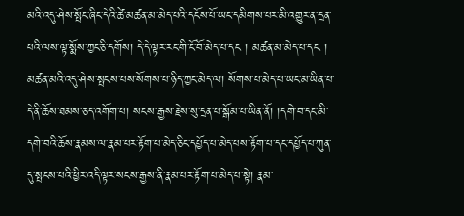མའི་འདུ་ཤེས་སྤོང་ཞིང་དེའི་ཚེ་མཚན་མ་མེད་པའི་དངོས་པོ་ཡང་དམིགས་པར་མི་འགྱུར་ན་དྲན་པའི་ལས་ལྟ་སྨོས་ཀྱང་ཅི་དགོས། དེ་དེ་ལྟར་རང་གི་ངོ་བོ་མེད་པ་དང ། མཚན་མ་མེད་པ་དང ། མཚན་མའི་འདུ་ཤེས་སྤངས་པས་སོགས་པ་ཉིད་ཀྱང་མེད་ལ། སོགས་པ་མེད་པ་ཡང་མ་ཡིན་པ་དེ་ནི་ཆོས་ཐམས་ཅད་འགོག་པ། སངས་རྒྱས་རྗེས་སུ་དྲན་པ་སྒོམ་པ་ཡིན་ནོ། །དགེ་བ་དང་མི་དགེ་བའི་ཆོས་རྣམས་ལ་རྣམ་པར་རྟོག་པ་མེད་ཅིང་དཔྱོད་པ་མེད་པས་རྟོག་པ་དང་དཔྱོད་པ་ཀུན་དུ་སྤངས་པའི་ཕྱིར་འདི་ལྟར་སངས་རྒྱས་ནི་རྣམ་པར་རྟོག་པ་མེད་པ་སྟེ། རྣམ་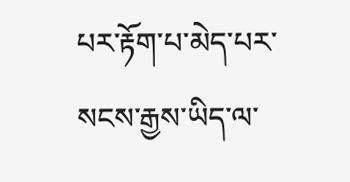པར་རྟོག་པ་མེད་པར་སངས་རྒྱས་ཡིད་ལ་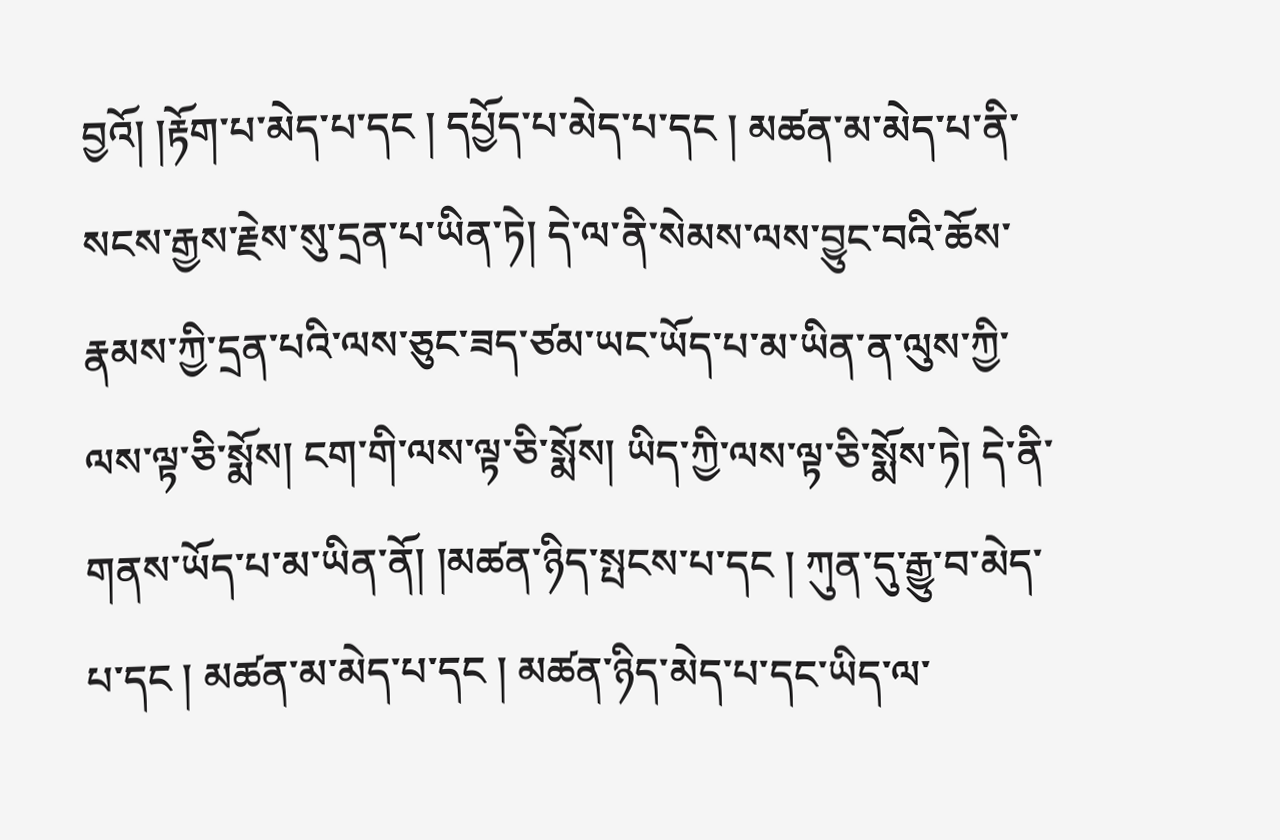བྱའོ། །རྟོག་པ་མེད་པ་དང ། དཔྱོད་པ་མེད་པ་དང ། མཚན་མ་མེད་པ་ནི་སངས་རྒྱས་རྗེས་སུ་དྲན་པ་ཡིན་ཏེ། དེ་ལ་ནི་སེམས་ལས་བྱུང་བའི་ཆོས་རྣམས་ཀྱི་དྲན་པའི་ལས་ཅུང་ཟད་ཙམ་ཡང་ཡོད་པ་མ་ཡིན་ན་ལུས་ཀྱི་ལས་ལྟ་ཅི་སྨོས། ངག་གི་ལས་ལྟ་ཅི་སྨོས། ཡིད་ཀྱི་ལས་ལྟ་ཅི་སྨོས་ཏེ། དེ་ནི་གནས་ཡོད་པ་མ་ཡིན་ནོ། །མཚན་ཉིད་སྤངས་པ་དང ། ཀུན་དུ་རྒྱུ་བ་མེད་པ་དང ། མཚན་མ་མེད་པ་དང ། མཚན་ཉིད་མེད་པ་དང་ཡིད་ལ་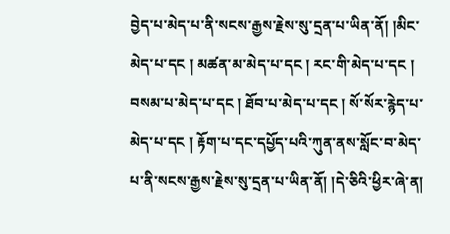བྱེད་པ་མེད་པ་ནི་སངས་རྒྱས་རྗེས་སུ་དྲན་པ་ཡིན་ནོ། །མིང་མེད་པ་དང ། མཚན་མ་མེད་པ་དང ། རང་གི་མེད་པ་དང ། བསམ་པ་མེད་པ་དང ། ཐོབ་པ་མེད་པ་དང ། སོ་སོར་རྙེད་པ་མེད་པ་དང ། རྟོག་པ་དང་དཔྱོད་པའི་ཀུན་ནས་སློང་བ་མེད་པ་ནི་སངས་རྒྱས་རྗེས་སུ་དྲན་པ་ཡིན་ནོ། །དེ་ཅིའི་ཕྱིར་ཞེ་ན།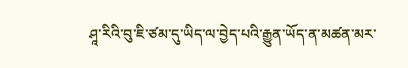ཤཱ་རིའི་བུ་ཇི་ཙམ་དུ་ཡིད་ལ་བྱེད་པའི་རྒྱུན་ཡོད་ན་མཚན་མར་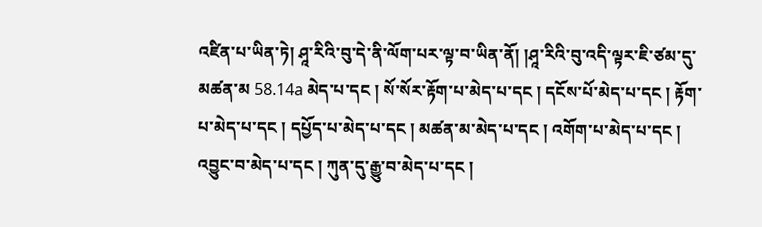འཛིན་པ་ཡིན་ཏེ། ཤཱ་རིའི་བུ་དེ་ནི་ལོག་པར་ལྟ་བ་ཡིན་ནོ། །ཤཱ་རིའི་བུ་འདི་ལྟར་ཇི་ཙམ་དུ་མཚན་མ 58.14a མེད་པ་དང ། སོ་སོར་རྟོག་པ་མེད་པ་དང ། དངོས་པོ་མེད་པ་དང ། རྟོག་པ་མེད་པ་དང ། དཔྱོད་པ་མེད་པ་དང ། མཚན་མ་མེད་པ་དང ། འགོག་པ་མེད་པ་དང ། འབྱུང་བ་མེད་པ་དང ། ཀུན་དུ་རྒྱུ་བ་མེད་པ་དང །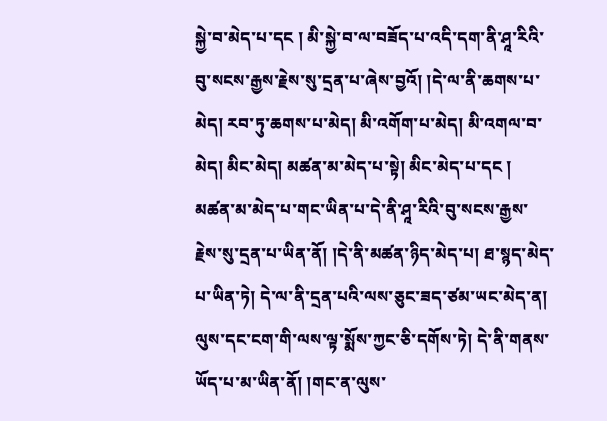སྐྱེ་བ་མེད་པ་དང ། མི་སྐྱེ་བ་ལ་བཟོད་པ་འདི་དག་ནི་ཤཱ་རིའི་བུ་སངས་རྒྱས་རྗེས་སུ་དྲན་པ་ཞེས་བྱའོ། །དེ་ལ་ནི་ཆགས་པ་མེད། རབ་ཏུ་ཆགས་པ་མེད། མི་འགོག་པ་མེད། མི་འགལ་བ་མེད། མིང་མེད། མཚན་མ་མེད་པ་སྟེ། མིང་མེད་པ་དང ། མཚན་མ་མེད་པ་གང་ཡིན་པ་དེ་ནི་ཤཱ་རིའི་བུ་སངས་རྒྱས་རྗེས་སུ་དྲན་པ་ཡིན་ནོ། །དེ་ནི་མཚན་ཉིད་མེད་པ། ཐ་སྙད་མེད་པ་ཡིན་ཏེ། དེ་ལ་ནི་དྲན་པའི་ལས་ཅུང་ཟད་ཙམ་ཡང་མེད་ན། ལུས་དང་ངག་གི་ལས་ལྟ་སྨོས་ཀྱང་ཅི་དགོས་ཏེ། དེ་ནི་གནས་ཡོད་པ་མ་ཡིན་ནོ། །གང་ན་ལུས་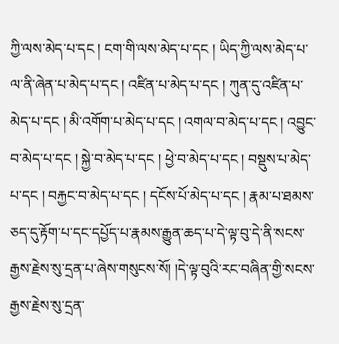ཀྱི་ལས་མེད་པ་དང ། ངག་གི་ལས་མེད་པ་དང ། ཡིད་ཀྱི་ལས་མེད་པ་ལ་ནི་ཞེན་པ་མེད་པ་དང ། འཛིན་པ་མེད་པ་དང ། ཀུན་དུ་འཛིན་པ་མེད་པ་དང ། མི་འགོག་པ་མེད་པ་དང ། འགལ་བ་མེད་པ་དང ། འབྱུང་བ་མེད་པ་དང ། སྐྱེ་བ་མེད་པ་དང ། ཕྱེ་བ་མེད་པ་དང ། བསྡུས་པ་མེད་པ་དང ། བརྐྱང་བ་མེད་པ་དང ། དངོས་པོ་མེད་པ་དང ། རྣམ་པ་ཐམས་ཅད་དུ་རྟོག་པ་དང་དཔྱོད་པ་རྣམས་རྒྱུན་ཆད་པ་དེ་ལྟ་བུ་དེ་ནི་སངས་རྒྱས་རྗེས་སུ་དྲན་པ་ཞེས་གསུངས་སོ། །དེ་ལྟ་བུའི་རང་བཞིན་གྱི་སངས་རྒྱས་རྗེས་སུ་དྲན་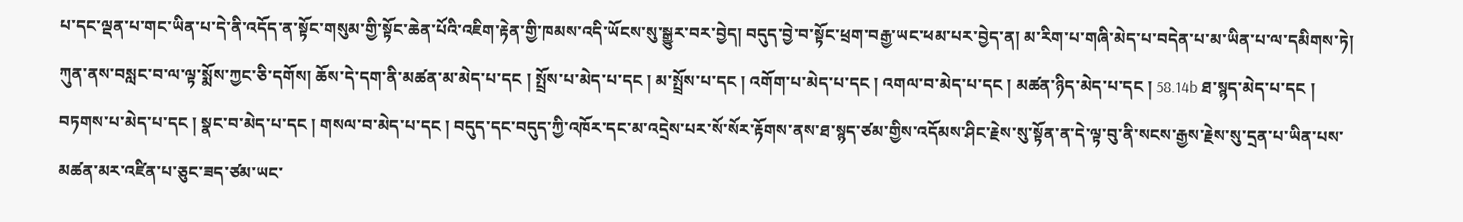པ་དང་ལྡན་པ་གང་ཡིན་པ་དེ་ནི་འདོད་ན་སྟོང་གསུམ་གྱི་སྟོང་ཆེན་པོའི་འཇིག་རྟེན་གྱི་ཁམས་འདི་ཡོངས་སུ་སྒྱུར་བར་བྱེད། བདུད་བྱེ་བ་སྟོང་ཕྲག་བརྒྱ་ཡང་ཕམ་པར་བྱེད་ན། མ་རིག་པ་གཞི་མེད་པ་བདེན་པ་མ་ཡིན་པ་ལ་དམིགས་ཏེ། ཀུན་ནས་བསླང་བ་ལ་ལྟ་སྨོས་ཀྱང་ཅི་དགོས། ཆོས་དེ་དག་ནི་མཚན་མ་མེད་པ་དང ། སྤྲོས་པ་མེད་པ་དང ། མ་སྤྲོས་པ་དང ། འགོག་པ་མེད་པ་དང ། འགལ་བ་མེད་པ་དང ། མཚན་ཉིད་མེད་པ་དང ། 58.14b ཐ་སྙད་མེད་པ་དང ། བཏགས་པ་མེད་པ་དང ། སྣང་བ་མེད་པ་དང ། གསལ་བ་མེད་པ་དང ། བདུད་དང་བདུད་ཀྱི་འཁོར་དང་མ་འདྲེས་པར་སོ་སོར་རྟོགས་ནས་ཐ་སྙད་ཙམ་གྱིས་འདོམས་ཤིང་རྗེས་སུ་སྟོན་ན་དེ་ལྟ་བུ་ནི་སངས་རྒྱས་རྗེས་སུ་དྲན་པ་ཡིན་པས་མཚན་མར་འཛིན་པ་ཅུང་ཟད་ཙམ་ཡང་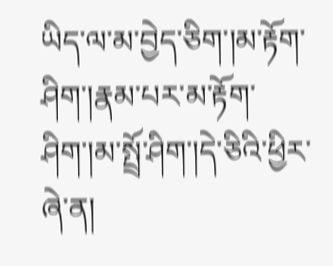ཡིད་ལ་མ་བྱེད་ཅིག་།མ་རྟོག་ཤིག་།རྣམ་པར་མ་རྟོག་ཤིག་།མ་སྤྲོ་ཤིག་།དེ་ཅིའི་ཕྱིར་ཞེ་ན།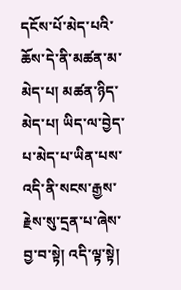དངོས་པོ་མེད་པའི་ཆོས་དེ་ནི་མཚན་མ་མེད་པ། མཚན་ཉིད་མེད་པ། ཡིད་ལ་བྱེད་པ་མེད་པ་ཡིན་པས་འདི་ནི་སངས་རྒྱས་རྗེས་སུ་དྲན་པ་ཞེས་བྱ་བ་སྟེ། འདི་ལྟ་སྟེ།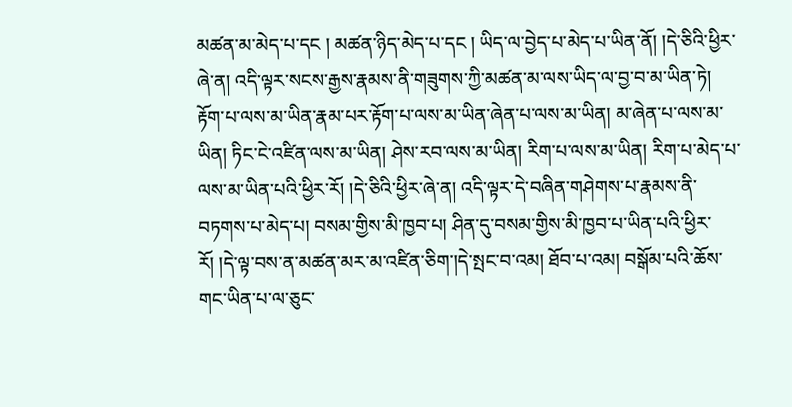མཚན་མ་མེད་པ་དང ། མཚན་ཉིད་མེད་པ་དང ། ཡིད་ལ་བྱེད་པ་མེད་པ་ཡིན་ནོ། །དེ་ཅིའི་ཕྱིར་ཞེ་ན། འདི་ལྟར་སངས་རྒྱས་རྣམས་ནི་གཟུགས་ཀྱི་མཚན་མ་ལས་ཡིད་ལ་བྱ་བ་མ་ཡིན་ཏེ། རྟོག་པ་ལས་མ་ཡིན་རྣམ་པར་རྟོག་པ་ལས་མ་ཡིན་ཞེན་པ་ལས་མ་ཡིན། མ་ཞེན་པ་ལས་མ་ཡིན། ཏིང་ངེ་འཛིན་ལས་མ་ཡིན། ཤེས་རབ་ལས་མ་ཡིན། རིག་པ་ལས་མ་ཡིན། རིག་པ་མེད་པ་ལས་མ་ཡིན་པའི་ཕྱིར་རོ། །དེ་ཅིའི་ཕྱིར་ཞེ་ན། འདི་ལྟར་དེ་བཞིན་གཤེགས་པ་རྣམས་ནི་བཏགས་པ་མེད་པ། བསམ་གྱིས་མི་ཁྱབ་པ། ཤིན་དུ་བསམ་གྱིས་མི་ཁྱབ་པ་ཡིན་པའི་ཕྱིར་རོ། །དེ་ལྟ་བས་ན་མཚན་མར་མ་འཛིན་ཅིག་།དེ་སྤང་བ་འམ། ཐོབ་པ་འམ། བསྒོམ་པའི་ཆོས་གང་ཡིན་པ་ལ་ཅུང་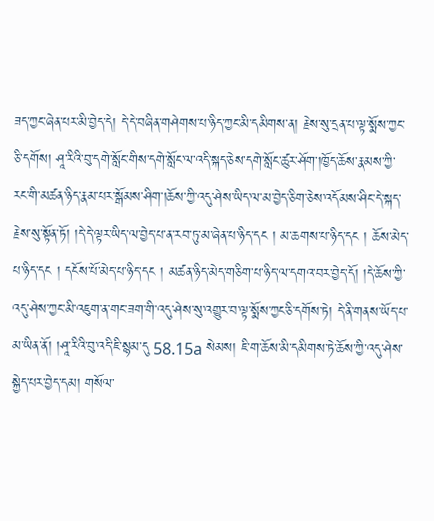ཟད་ཀྱང་ཞེན་པར་མི་བྱེད་དེ། དེ་དེ་བཞིན་གཤེགས་པ་ཉིད་ཀྱང་མི་དམིགས་ན། རྗེས་སུ་དྲན་པ་ལྟ་སྨོས་ཀྱང་ཅི་དགོས། ཤཱ་རིའི་བུ་དགེ་སློང་གིས་དགེ་སློང་ལ་འདི་སྐད་ཅེས་དགེ་སློང་ཚུར་ཤོག་།ཁྱོད་ཆོས་རྣམས་ཀྱི་རང་གི་མཚན་ཉིད་རྣམ་པར་སྒོམས་ཤིག་།ཆོས་ཀྱི་འདུ་ཤེས་ཡིད་ལ་མ་བྱེད་ཅིག་ཅེས་འདོམས་ཤིང་དེ་སྐད་རྗེས་སུ་སྟོན་ཏོ། །དེ་དེ་ལྟར་ཡིད་ལ་བྱེད་པ་ན་རབ་ཏུ་མ་ཞེན་པ་ཉིད་དང ། མ་ཆགས་པ་ཉིད་དང ། ཆོས་མེད་པ་ཉིད་དང ། དངོས་པོ་མེད་པ་ཉིད་དང ། མཚན་ཉིད་མེད་གཅིག་པ་ཉིད་ལ་དགའ་བར་བྱེད་དོ། །དེ་ཆོས་ཀྱི་འདུ་ཤེས་ཀྱང་མི་འཇུག་ན་གང་ཟག་གི་འདུ་ཤེས་སུ་འགྱུར་བ་ལྟ་སྨོས་ཀྱང་ཅི་དགོས་ཏེ། དེ་ནི་གནས་ཡོད་པ་མ་ཡིན་ནོ། །ཤཱ་རིའི་བུ་འདི་ཇི་སྙམ་དུ 58.15a སེམས། ཇི་ག་ཆོས་མི་དམིགས་ཏེ་ཆོས་ཀྱི་འདུ་ཤེས་སྐྱེད་པར་བྱེད་དམ། གསོལ་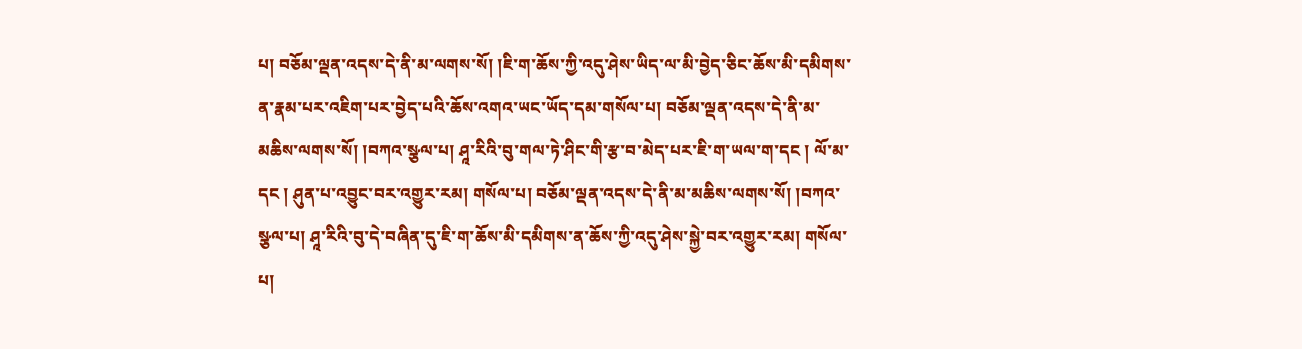པ། བཅོམ་ལྡན་འདས་དེ་ནི་མ་ལགས་སོ། །ཇི་ག་ཆོས་ཀྱི་འདུ་ཤེས་ཡིད་ལ་མི་བྱེད་ཅིང་ཆོས་མི་དམིགས་ན་རྣམ་པར་འཇིག་པར་བྱེད་པའི་ཆོས་འགའ་ཡང་ཡོད་དམ་གསོལ་པ། བཅོམ་ལྡན་འདས་དེ་ནི་མ་མཆིས་ལགས་སོ། །བཀའ་སྩལ་པ། ཤཱ་རིའི་བུ་གལ་ཏེ་ཤིང་གི་རྩ་བ་མེད་པར་ཇི་ག་ཡལ་ག་དང ། ལོ་མ་དང ། ཤུན་པ་འབྱུང་བར་འགྱུར་རམ། གསོལ་པ། བཅོམ་ལྡན་འདས་དེ་ནི་མ་མཆིས་ལགས་སོ། །བཀའ་སྩལ་པ། ཤཱ་རིའི་བུ་དེ་བཞིན་དུ་ཇི་ག་ཆོས་མི་དམིགས་ན་ཆོས་ཀྱི་འདུ་ཤེས་སྐྱེ་བར་འགྱུར་རམ། གསོལ་པ།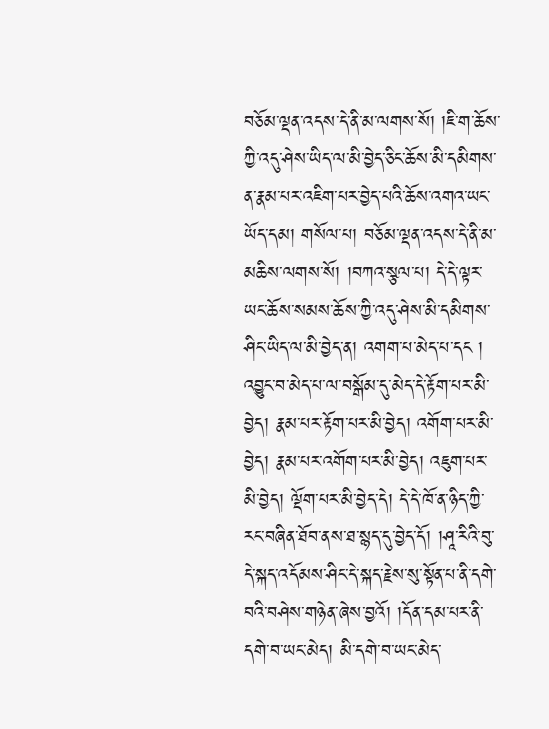བཅོམ་ལྡན་འདས་དེ་ནི་མ་ལགས་སོ། །ཇི་ག་ཆོས་ཀྱི་འདུ་ཤེས་ཡིད་ལ་མི་བྱེད་ཅིང་ཆོས་མི་དམིགས་ན་རྣམ་པར་འཇིག་པར་བྱེད་པའི་ཆོས་འགའ་ཡང་ཡོད་དམ། གསོལ་པ། བཅོམ་ལྡན་འདས་དེ་ནི་མ་མཆིས་ལགས་སོ། །བཀའ་སྩལ་པ། དེ་དེ་ལྟར་ཡང་ཆོས་སམས་ཆོས་ཀྱི་འདུ་ཤེས་མི་དམིགས་ཤིང་ཡིད་ལ་མི་བྱེད་ན། འགག་པ་མེད་པ་དང ། འབྱུང་བ་མེད་པ་ལ་བསྒོམ་དུ་མེད་དེ་རྟོག་པར་མི་བྱེད། རྣམ་པར་རྟོག་པར་མི་བྱེད། འགོག་པར་མི་བྱེད། རྣམ་པར་འགོག་པར་མི་བྱེད། འཇུག་པར་མི་བྱེད། ལྡོག་པར་མི་བྱེད་དེ། དེ་དེ་ཁོ་ན་ཉིད་ཀྱི་རང་བཞིན་ཐོབ་ནས་ཐ་སྙད་དུ་བྱེད་དོ། །ཤཱ་རིའི་བུ་དེ་སྐད་འདོམས་ཤིང་དེ་སྐད་རྗེས་སུ་སྟོན་པ་ནི་དགེ་བའི་བཤེས་གཉེན་ཞེས་བྱའོ། །དོན་དམ་པར་ནི་དགེ་བ་ཡང་མེད། མི་དགེ་བ་ཡང་མེད་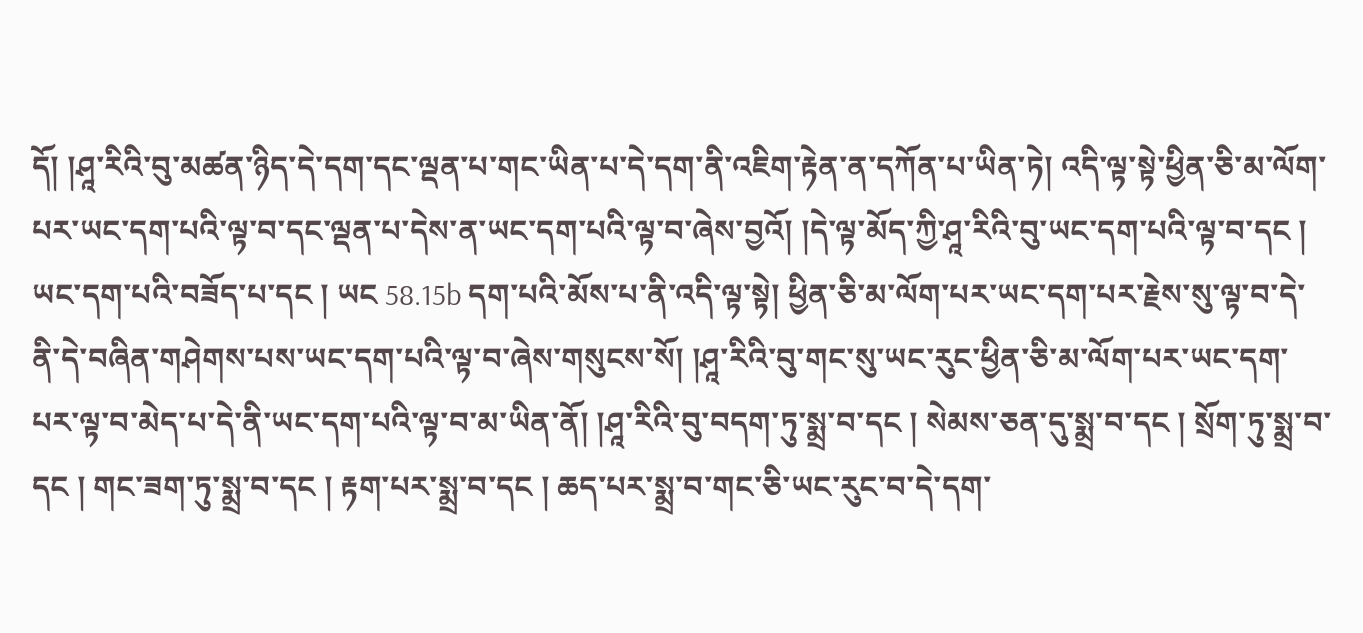དོ། །ཤཱ་རིའི་བུ་མཚན་ཉིད་དེ་དག་དང་ལྡན་པ་གང་ཡིན་པ་དེ་དག་ནི་འཇིག་རྟེན་ན་དཀོན་པ་ཡིན་ཏེ། འདི་ལྟ་སྟེ་ཕྱིན་ཅི་མ་ལོག་པར་ཡང་དག་པའི་ལྟ་བ་དང་ལྡན་པ་དེས་ན་ཡང་དག་པའི་ལྟ་བ་ཞེས་བྱའོ། །དེ་ལྟ་མོད་ཀྱི་ཤཱ་རིའི་བུ་ཡང་དག་པའི་ལྟ་བ་དང ། ཡང་དག་པའི་བཟོད་པ་དང ། ཡང 58.15b དག་པའི་མོས་པ་ནི་འདི་ལྟ་སྟེ། ཕྱིན་ཅི་མ་ལོག་པར་ཡང་དག་པར་རྗེས་སུ་ལྟ་བ་དེ་ནི་དེ་བཞིན་གཤེགས་པས་ཡང་དག་པའི་ལྟ་བ་ཞེས་གསུངས་སོ། །ཤཱ་རིའི་བུ་གང་སུ་ཡང་རུང་ཕྱིན་ཅི་མ་ལོག་པར་ཡང་དག་པར་ལྟ་བ་མེད་པ་དེ་ནི་ཡང་དག་པའི་ལྟ་བ་མ་ཡིན་ནོ། །ཤཱ་རིའི་བུ་བདག་ཏུ་སྨྲ་བ་དང ། སེམས་ཅན་དུ་སྨྲ་བ་དང ། སྲོག་ཏུ་སྨྲ་བ་དང ། གང་ཟག་ཏུ་སྨྲ་བ་དང ། རྟག་པར་སྨྲ་བ་དང ། ཆད་པར་སྨྲ་བ་གང་ཅི་ཡང་རུང་བ་དེ་དག་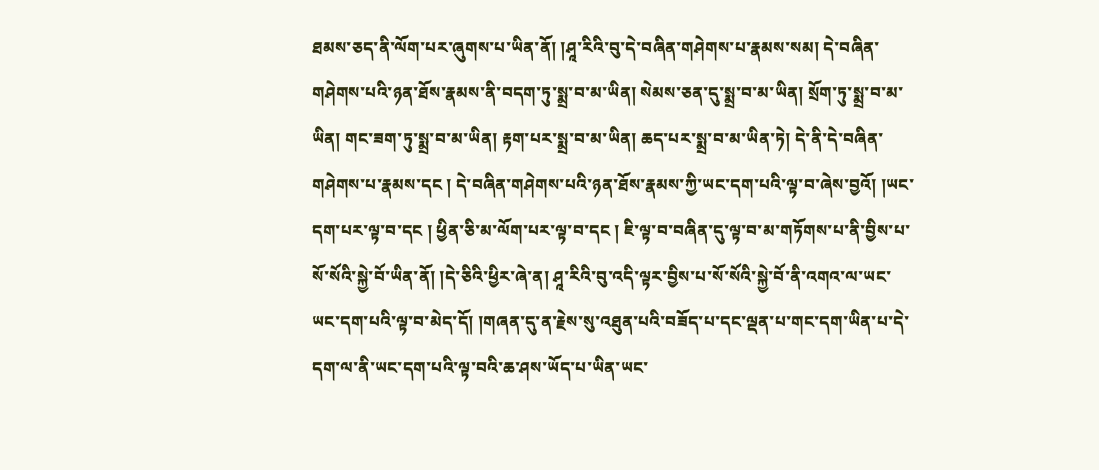ཐམས་ཅད་ནི་ལོག་པར་ཞུགས་པ་ཡིན་ནོ། །ཤཱ་རིའི་བུ་དེ་བཞིན་གཤེགས་པ་རྣམས་སམ། དེ་བཞིན་གཤེགས་པའི་ཉན་ཐོས་རྣམས་ནི་བདག་ཏུ་སྨྲ་བ་མ་ཡིན། སེམས་ཅན་དུ་སྨྲ་བ་མ་ཡིན། སྲོག་ཏུ་སྨྲ་བ་མ་ཡིན། གང་ཟག་ཏུ་སྨྲ་བ་མ་ཡིན། རྟག་པར་སྨྲ་བ་མ་ཡིན། ཆད་པར་སྨྲ་བ་མ་ཡིན་ཏེ། དེ་ནི་དེ་བཞིན་གཤེགས་པ་རྣམས་དང ། དེ་བཞིན་གཤེགས་པའི་ཉན་ཐོས་རྣམས་ཀྱི་ཡང་དག་པའི་ལྟ་བ་ཞེས་བྱའོ། །ཡང་དག་པར་ལྟ་བ་དང ། ཕྱིན་ཅི་མ་ལོག་པར་ལྟ་བ་དང ། ཇི་ལྟ་བ་བཞིན་དུ་ལྟ་བ་མ་གཏོགས་པ་ནི་བྱིས་པ་སོ་སོའི་སྐྱེ་བོ་ཡིན་ནོ། །དེ་ཅིའི་ཕྱིར་ཞེ་ན། ཤཱ་རིའི་བུ་འདི་ལྟར་བྱིས་པ་སོ་སོའི་སྐྱེ་བོ་ནི་འགའ་ལ་ཡང་ཡང་དག་པའི་ལྟ་བ་མེད་དོ། །གཞན་དུ་ན་རྗེས་སུ་འཐུན་པའི་བཟོད་པ་དང་ལྡན་པ་གང་དག་ཡིན་པ་དེ་དག་ལ་ནི་ཡང་དག་པའི་ལྟ་བའི་ཆ་ཤས་ཡོད་པ་ཡིན་ཡང་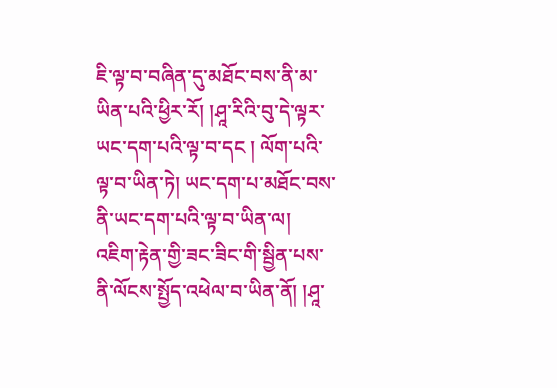ཇི་ལྟ་བ་བཞིན་དུ་མཐོང་བས་ནི་མ་ཡིན་པའི་ཕྱིར་རོ། །ཤཱ་རིའི་བུ་དེ་ལྟར་ཡང་དག་པའི་ལྟ་བ་དང ། ལོག་པའི་ལྟ་བ་ཡིན་ཏེ། ཡང་དག་པ་མཐོང་བས་ནི་ཡང་དག་པའི་ལྟ་བ་ཡིན་ལ། འཇིག་རྟེན་གྱི་ཟང་ཟིང་གི་སྦྱིན་པས་ནི་ལོངས་སྤྱོད་འཕེལ་བ་ཡིན་ནོ། །ཤཱ་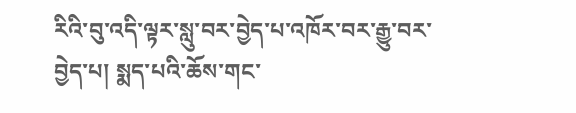རིའི་བུ་འདི་ལྟར་སླུ་བར་བྱེད་པ་འཁོར་བར་རྒྱུ་བར་བྱེད་པ། སྨད་པའི་ཆོས་གང་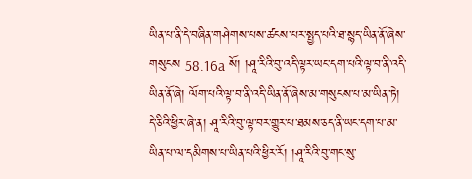ཡིན་པ་ནི་དེ་བཞིན་གཤེགས་པས་ཚངས་པར་སྤྱད་པའི་ཐ་སྙད་ཡིན་ནོ་ཞེས་གསུངས 58.16a སོ། །ཤཱ་རིའི་བུ་འདི་ལྟར་ཡང་དག་པའི་ལྟ་བ་ནི་འདི་ཡིན་ནོ་ཞེ། ལོག་པའི་ལྟ་བ་ནི་འདི་ཡིན་ནོ་ཞེས་མ་གསུངས་པ་མ་ཡིན་ཏེ། དེ་ཅིའི་ཕྱིར་ཞེ་ན། ཤཱ་རིའི་བུ་ལྟ་བར་གྱུར་པ་ཐམས་ཅད་ནི་ཡང་དག་པ་མ་ཡིན་པ་ལ་དམིགས་པ་ཡིན་པའི་ཕྱིར་རོ། །ཤཱ་རིའི་བུ་གང་སུ་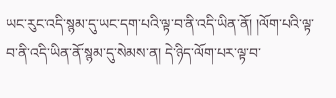ཡང་རུང་འདི་སྙམ་དུ་ཡང་དག་པའི་ལྟ་བ་ནི་འདི་ཡིན་ནོ། །ལོག་པའི་ལྟ་བ་ནི་འདི་ཡིན་ནོ་སྙམ་དུ་སེམས་ན། དེ་ཉིད་ལོག་པར་ལྟ་བ་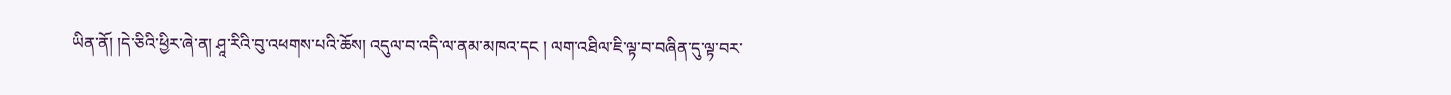ཡིན་ནོ། །དེ་ཅིའི་ཕྱིར་ཞེ་ན། ཤཱ་རིའི་བུ་འཕགས་པའི་ཆོས། འདུལ་བ་འདི་ལ་ནམ་མཁའ་དང ། ལག་འཐིལ་ཇི་ལྟ་བ་བཞིན་དུ་ལྟ་བར་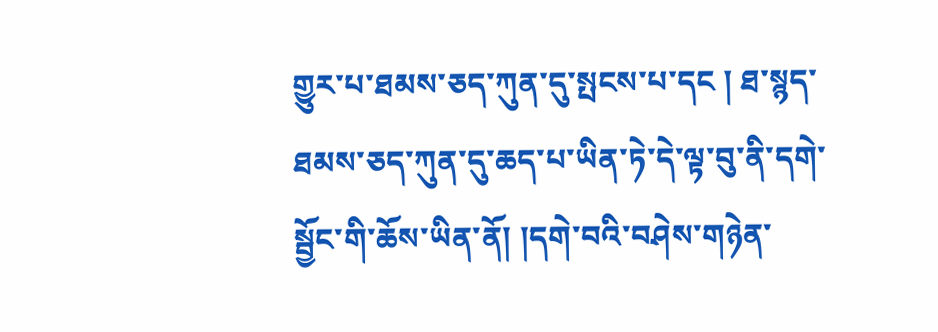གྱུར་པ་ཐམས་ཅད་ཀུན་དུ་སྤངས་པ་དང ། ཐ་སྙད་ཐམས་ཅད་ཀུན་དུ་ཆད་པ་ཡིན་ཏེ་དེ་ལྟ་བུ་ནི་དགེ་སྦྱོང་གི་ཆོས་ཡིན་ནོ། །དགེ་བའི་བཤེས་གཉེན་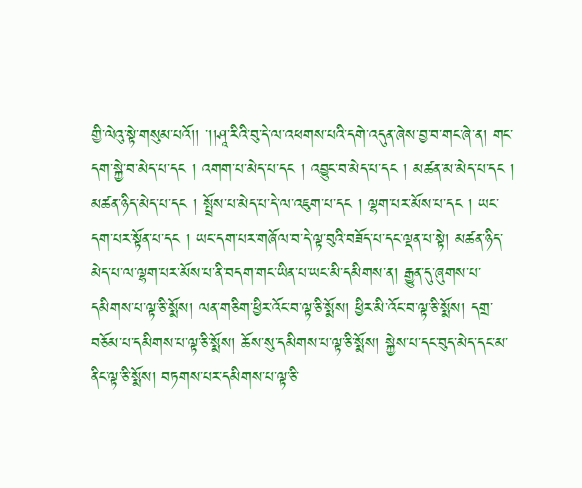གྱི་ལེའུ་སྟེ་གསུམ་པའོ།། ་།།ཤཱ་རིའི་བུ་དེ་ལ་འཕགས་པའི་དགེ་འདུན་ཞེས་བྱ་བ་གང་ཞེ་ན། གང་དག་སྐྱེ་བ་མེད་པ་དང ། འགག་པ་མེད་པ་དང ། འབྱུང་བ་མེད་པ་དང ། མཚན་མ་མེད་པ་དང ། མཚན་ཉིད་མེད་པ་དང ། སྤྲོས་པ་མེད་པ་དེ་ལ་འཇུག་པ་དང ། ལྷག་པར་མོས་པ་དང ། ཡང་དག་པར་སྟོན་པ་དང ། ཡང་དག་པར་གཞོལ་བ་དེ་ལྟ་བུའི་བཟོད་པ་དང་ལྡན་པ་སྟེ། མཚན་ཉིད་མེད་པ་ལ་ལྷག་པར་མོས་པ་ནི་བདག་གང་ཡིན་པ་ཡང་མི་དམིགས་ན། རྒྱུན་དུ་ཞུགས་པ་དམིགས་པ་ལྟ་ཅི་སྨོས། ལན་གཅིག་ཕྱིར་འོང་བ་ལྟ་ཅི་སྨོས། ཕྱིར་མི་འོང་བ་ལྟ་ཅི་སྨོས། དགྲ་བཅོམ་པ་དམིགས་པ་ལྟ་ཅི་སྨོས། ཆོས་སུ་དམིགས་པ་ལྟ་ཅི་སྨོས། སྐྱེས་པ་དང་བུད་མེད་དང་མ་ནིང་ལྟ་ཅི་སྨོས། བཏགས་པར་དམིགས་པ་ལྟ་ཅི་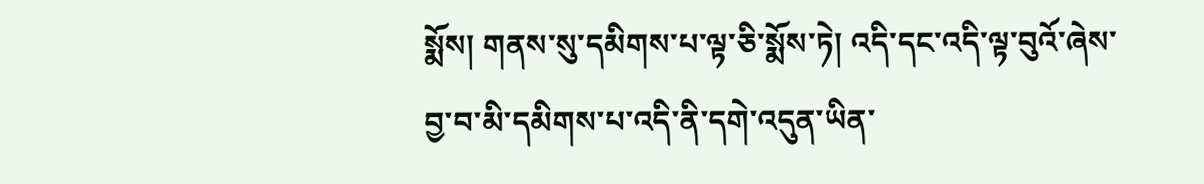སྨོས། གནས་སུ་དམིགས་པ་ལྟ་ཅི་སྨོས་ཏེ། འདི་དང་འདི་ལྟ་བུའོ་ཞེས་བྱ་བ་མི་དམིགས་པ་འདི་ནི་དགེ་འདུན་ཡིན་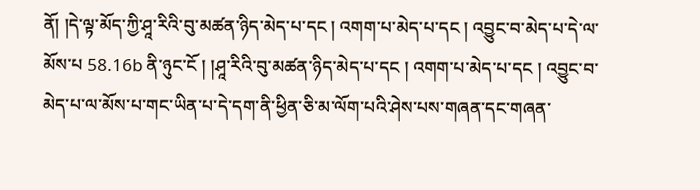ནོ། །དེ་ལྟ་མོད་ཀྱི་ཤཱ་རིའི་བུ་མཚན་ཉིད་མེད་པ་དང ། འགག་པ་མེད་པ་དང ། འབྱུང་བ་མེད་པ་དེ་ལ་མོས་པ 58.16b ནི་ཉུང་ངོ ། །ཤཱ་རིའི་བུ་མཚན་ཉིད་མེད་པ་དང ། འགག་པ་མེད་པ་དང ། འབྱུང་བ་མེད་པ་ལ་མོས་པ་གང་ཡིན་པ་དེ་དག་ནི་ཕྱིན་ཅི་མ་ལོག་པའི་ཤེས་པས་གཞན་དང་གཞན་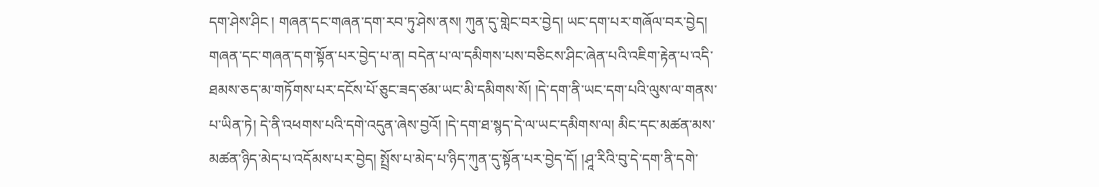དག་ཤེས་ཤིང ། གཞན་དང་གཞན་དག་རབ་ཏུ་ཤེས་ནས། ཀུན་དུ་གླེང་བར་བྱེད། ཡང་དག་པར་གཞོལ་བར་བྱེད། གཞན་དང་གཞན་དག་སྟོན་པར་བྱེད་པ་ན། བདེན་པ་ལ་དམིགས་པས་བཅིངས་ཤིང་ཞེན་པའི་འཇིག་རྟེན་པ་འདི་ཐམས་ཅད་མ་གཏོགས་པར་དངོས་པོ་ཅུང་ཟད་ཙམ་ཡང་མི་དམིགས་སོ། །དེ་དག་ནི་ཡང་དག་པའི་ལུས་ལ་གནས་པ་ཡིན་ཏེ། དེ་ནི་འཕགས་པའི་དགེ་འདུན་ཞེས་བྱའོ། །དེ་དག་ཐ་སྙད་དེ་ལ་ཡང་དམིགས་ལ། མིང་དང་མཚན་མས་མཚན་ཉིད་མེད་པ་འདོམས་པར་བྱེད། སྤྲོས་པ་མེད་པ་ཉིད་ཀུན་དུ་སྟོན་པར་བྱེད་དོ། །ཤཱ་རིའི་བུ་དེ་དག་ནི་དགེ་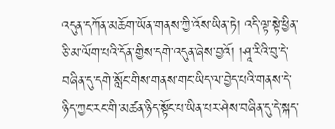འདུན་དཀོན་མཆོག་ཡོན་གནས་ཀྱི་འོས་ཡིན་ཏེ། འདི་ལྟ་སྟེ་ཕྱིན་ཅི་མ་ལོག་པའི་དོན་གྱིས་དགེ་འདུན་ཞེས་བྱའོ། །ཤཱ་རིའི་བུ་དེ་བཞིན་དུ་དགེ་སློང་གིས་གནས་གང་ཡིད་ལ་བྱེད་པའི་གནས་དེ་ཉིད་ཀྱང་རང་གི་མཚན་ཉིད་སྟོང་པ་ཡིན་པར་ཤེས་བཞིན་དུ་དེ་སྐད་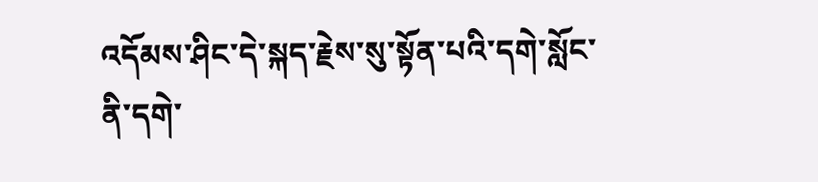འདོམས་ཤིང་དེ་སྐད་རྗེས་སུ་སྟོན་པའི་དགེ་སློང་ནི་དགེ་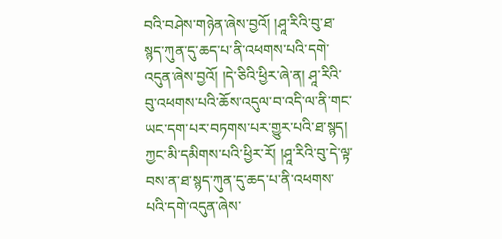བའི་བཤེས་གཉེན་ཞེས་བྱའོ། །ཤཱ་རིའི་བུ་ཐ་སྙད་ཀུན་དུ་ཆད་པ་ནི་འཕགས་པའི་དགེ་འདུན་ཞེས་བྱའོ། །དེ་ཅིའི་ཕྱིར་ཞེ་ན། ཤཱ་རིའི་བུ་འཕགས་པའི་ཆོས་འདུལ་བ་འདི་ལ་ནི་གང་ཡང་དག་པར་བཏགས་པར་གྱུར་པའི་ཐ་སྙད། ཀྱང་མི་དམིགས་པའི་ཕྱིར་རོ། །ཤཱ་རིའི་བུ་དེ་ལྟ་བས་ན་ཐ་སྙད་ཀུན་དུ་ཆད་པ་ནི་འཕགས་པའི་དགེ་འདུན་ཞེས་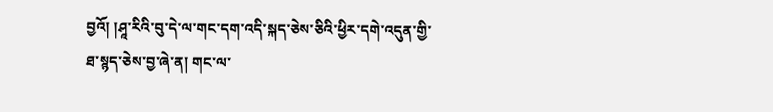བྱའོ། །ཤཱ་རིའི་བུ་དེ་ལ་གང་དག་འདི་སྐད་ཅེས་ཅིའི་ཕྱིར་དགེ་འདུན་གྱི་ཐ་སྙད་ཅེས་བྱ་ཞེ་ན། གང་ལ་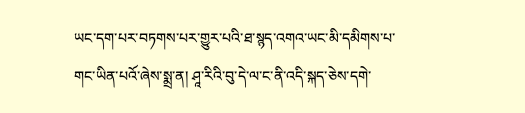ཡང་དག་པར་བཏགས་པར་གྱུར་པའི་ཐ་སྙད་འགའ་ཡང་མི་དམིགས་པ་གང་ཡིན་པའོ་ཞེས་སྨྲ་ན། ཤཱ་རིའི་བུ་དེ་ལ་ང་ནི་འདི་སྐད་ཅེས་དགེ་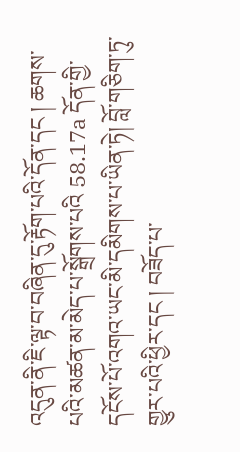འདུན་ནི་ཇི་ལྟ་བ་བཞིན་དུ་རྟོག་པའི་དོན་དང ། ཆགས་པའི་མཚན་མ་མེད་པ་སྒྲོགས་པའི 58.17a དོན་གྱི་དངོས་པོ་འགའ་ཡང་མི་དམིགས་པ་ཡིན་ཏེ། བློ་གཅིག་ཏུ་གྱུར་པའི་ཕྱིར་དང ། བཟོད་པ་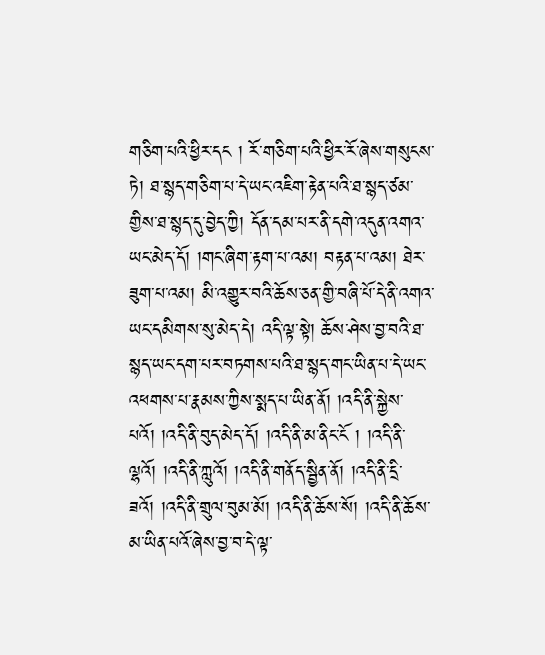གཅིག་པའི་ཕྱིར་དང ། རོ་གཅིག་པའི་ཕྱིར་རོ་ཞེས་གསུངས་ཏེ། ཐ་སྙད་གཅིག་པ་དེ་ཡང་འཇིག་རྟེན་པའི་ཐ་སྙད་ཙམ་གྱིས་ཐ་སྙད་དུ་བྱེད་ཀྱི། དོན་དམ་པར་ནི་དགེ་འདུན་འགའ་ཡང་མེད་དོ། །གང་ཞིག་རྟག་པ་འམ། བརྟན་པ་འམ། ཐེར་ཟུག་པ་འམ། མི་འགྱུར་བའི་ཆོས་ཅན་གྱི་བཞི་པོ་དེ་ནི་འགའ་ཡང་དམིགས་སུ་མེད་དེ། འདི་ལྟ་སྟེ། ཆོས་ཤེས་བྱ་བའི་ཐ་སྙད་ཡང་དག་པར་བཏགས་པའི་ཐ་སྙད་གང་ཡིན་པ་དེ་ཡང་འཕགས་པ་རྣམས་ཀྱིས་སྨད་པ་ཡིན་ནོ། །འདི་ནི་སྐྱེས་པའོ། །འདི་ནི་བུད་མེད་དོ། །འདི་ནི་མ་ནིང་ངོ ། །འདི་ནི་ལྷའོ། །འདི་ནི་ཀླུའོ། །འདི་ནི་གནོད་སྦྱིན་ནོ། །འདི་ནི་དྲི་ཟའོ། །འདི་ནི་གྲུལ་བུམ་མོ། །འདི་ནི་ཆོས་སོ། །འདི་ནི་ཆོས་མ་ཡིན་པའོ་ཞེས་བྱ་བ་དེ་ལྟ་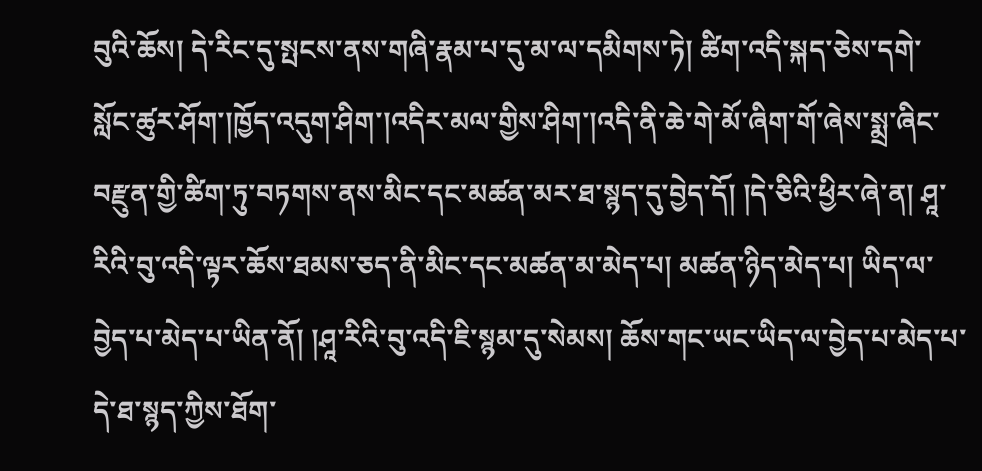བུའི་ཆོས། དེ་རིང་དུ་སྤངས་ནས་གཞི་རྣམ་པ་དུ་མ་ལ་དམིགས་ཏེ། ཚིག་འདི་སྐད་ཅེས་དགེ་སློང་ཚུར་ཤོག་།ཁྱོད་འདུག་ཤིག་།འདིར་མལ་གྱིས་ཤིག་།འདི་ནི་ཆེ་གེ་མོ་ཞིག་གོ་ཞེས་སྨྲ་ཞིང་བརྫུན་གྱི་ཚིག་ཏུ་བཏགས་ནས་མིང་དང་མཚན་མར་ཐ་སྙད་དུ་བྱེད་དོ། །དེ་ཅིའི་ཕྱིར་ཞེ་ན། ཤཱ་རིའི་བུ་འདི་ལྟར་ཆོས་ཐམས་ཅད་ནི་མིང་དང་མཚན་མ་མེད་པ། མཚན་ཉིད་མེད་པ། ཡིད་ལ་བྱེད་པ་མེད་པ་ཡིན་ནོ། །ཤཱ་རིའི་བུ་འདི་ཇི་སྙམ་དུ་སེམས། ཆོས་གང་ཡང་ཡིད་ལ་བྱེད་པ་མེད་པ་དེ་ཐ་སྙད་ཀྱིས་ཐོག་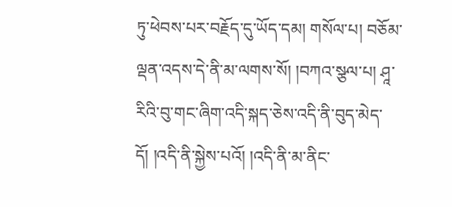ཏུ་ཕེབས་པར་བརྗོད་དུ་ཡོད་དམ། གསོལ་པ། བཅོམ་ལྡན་འདས་དེ་ནི་མ་ལགས་སོ། །བཀའ་སྩལ་པ། ཤཱ་རིའི་བུ་གང་ཞིག་འདི་སྐད་ཅེས་འདི་ནི་བུད་མེད་དོ། །འདི་ནི་སྐྱེས་པའོ། །འདི་ནི་མ་ནིང་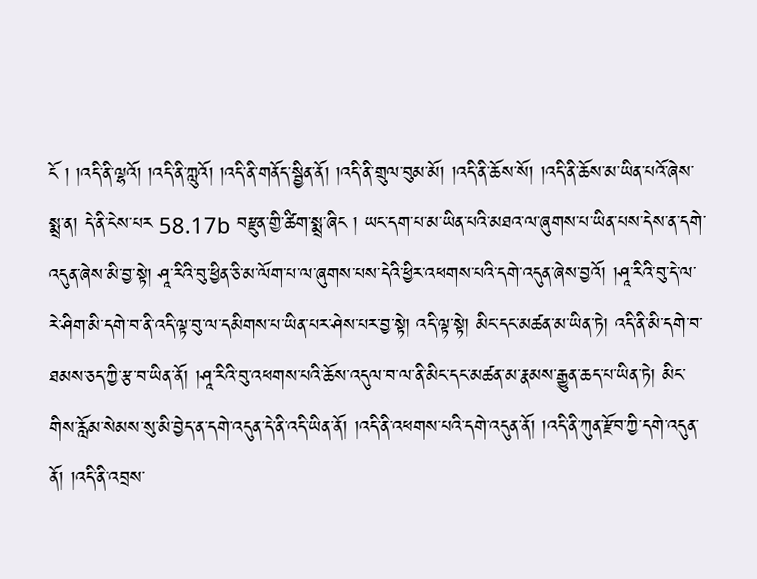ངོ ། །འདི་ནི་ལྷའོ། །འདི་ནི་ཀླུའོ། །འདི་ནི་གནོད་སྦྱིན་ནོ། །འདི་ནི་གྲུལ་བུམ་མོ། །འདི་ནི་ཆོས་སོ། །འདི་ནི་ཆོས་མ་ཡིན་པའོ་ཞེས་སྨྲ་ན། དེ་ནི་ངེས་པར 58.17b བརྫུན་གྱི་ཚིག་སྨྲ་ཞིང ། ཡང་དག་པ་མ་ཡིན་པའི་མཐའ་ལ་ཞུགས་པ་ཡིན་པས་དེས་ན་དགེ་འདུན་ཞེས་མི་བྱ་སྟེ། ཤཱ་རིའི་བུ་ཕྱིན་ཅི་མ་ལོག་པ་ལ་ཞུགས་པས་དེའི་ཕྱིར་འཕགས་པའི་དགེ་འདུན་ཞེས་བྱའོ། །ཤཱ་རིའི་བུ་དེ་ལ་རེ་ཤིག་མི་དགེ་བ་ནི་འདི་ལྟ་བུ་ལ་དམིགས་པ་ཡིན་པར་ཤེས་པར་བྱ་སྟེ། འདི་ལྟ་སྟེ། མིང་དང་མཚན་མ་ཡིན་ཏེ། འདི་ནི་མི་དགེ་བ་ཐམས་ཅད་ཀྱི་རྩ་བ་ཡིན་ནོ། །ཤཱ་རིའི་བུ་འཕགས་པའི་ཆོས་འདུལ་བ་ལ་ནི་མིང་དང་མཚན་མ་རྣམས་རྒྱུན་ཆད་པ་ཡིན་ཏེ། མིང་གིས་རློམ་སེམས་སུ་མི་བྱེད་ན་དགེ་འདུན་དེ་ནི་འདི་ཡིན་ནོ། །འདི་ནི་འཕགས་པའི་དགེ་འདུན་ནོ། །འདི་ནི་ཀུན་རྫོབ་ཀྱི་དགེ་འདུན་ནོ། །འདི་ནི་འབྲས་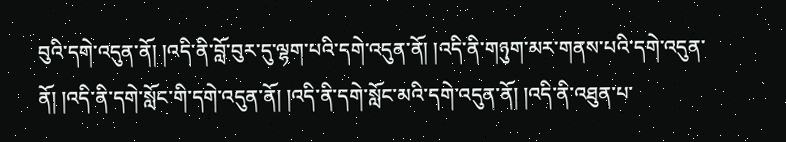བུའི་དགེ་འདུན་ནོ། །འདི་ནི་བློ་བུར་དུ་ལྷག་པའི་དགེ་འདུན་ནོ། །འདི་ནི་གཉུག་མར་གནས་པའི་དགེ་འདུན་ནོ། །འདི་ནི་དགེ་སློང་གི་དགེ་འདུན་ནོ། །འདི་ནི་དགེ་སློང་མའི་དགེ་འདུན་ནོ། །འདི་ནི་འཐུན་པ་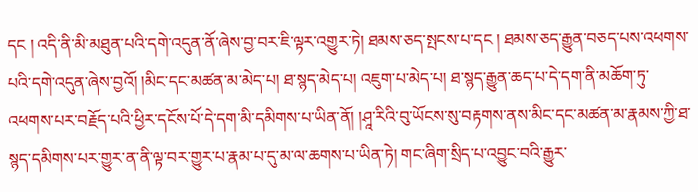དང ། འདི་ནི་མི་མཐུན་པའི་དགེ་འདུན་ནོ་ཞེས་བྱ་བར་ཇི་ལྟར་འགྱུར་ཏེ། ཐམས་ཅད་སྤངས་པ་དང ། ཐམས་ཅད་རྒྱུན་བཅད་པས་འཕགས་པའི་དགེ་འདུན་ཞེས་བྱའོ། །མིང་དང་མཚན་མ་མེད་པ། ཐ་སྙད་མེད་པ། འཇུག་པ་མེད་པ། ཐ་སྙད་རྒྱུན་ཆད་པ་དེ་དག་ནི་མཆོག་ཏུ་འཕགས་པར་བརྗོད་པའི་ཕྱིར་དངོས་པོ་དེ་དག་མི་དམིགས་པ་ཡིན་ནོ། །ཤཱ་རིའི་བུ་ཡོངས་སུ་བརྟགས་ནས་མིང་དང་མཚན་མ་རྣམས་ཀྱི་ཐ་སྙད་དམིགས་པར་གྱུར་ན་ནི་ལྟ་བར་གྱུར་པ་རྣམ་པ་དུ་མ་ལ་ཆགས་པ་ཡིན་ཏེ། གང་ཞིག་སྲིད་པ་འབྱུང་བའི་རྒྱུར་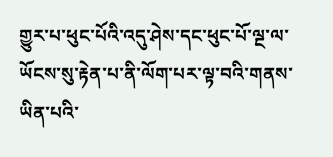གྱུར་པ་ཕུང་པོའི་འདུ་ཤེས་དང་ཕུང་པོ་ལྔ་ལ་ཡོངས་སུ་རྟེན་པ་ནི་ལོག་པར་ལྟ་བའི་གནས་ཡིན་པའི་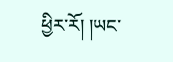ཕྱིར་རོ། །ཡང་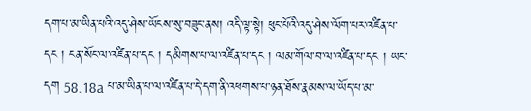དག་པ་མ་ཡིན་པའི་འདུ་ཤེས་ཡོངས་སུ་བཟུང་ནས། འདི་ལྟ་སྟེ། ཕུང་པོའི་འདུ་ཤེས་ལོག་པར་འཛིན་པ་དང ། ངན་སོང་ལ་འཛིན་པ་དང ། དམིགས་པ་ལ་འཛིན་པ་དང ། ལམ་གོལ་བ་ལ་འཛིན་པ་དང ། ཡང་དག 58.18a པ་མ་ཡིན་པ་ལ་འཛིན་པ་དེ་དག་ནི་འཕགས་པ་ཉན་ཐོས་རྣམས་ལ་ཡོད་པ་མ་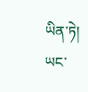ཡིན་ཏེ། ཡང་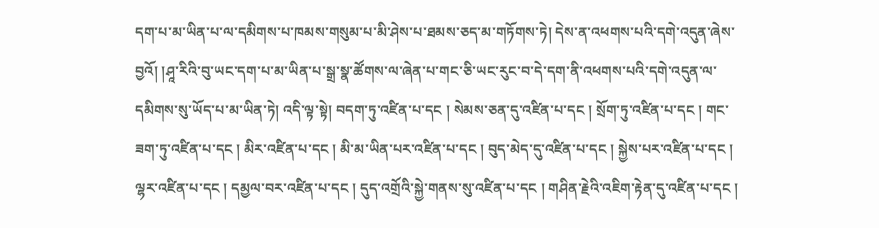དག་པ་མ་ཡིན་པ་ལ་དམིགས་པ་ཁམས་གསུམ་པ་མི་ཤེས་པ་ཐམས་ཅད་མ་གཏོགས་ཏེ། དེས་ན་འཕགས་པའི་དགེ་འདུན་ཞེས་བྱའོ། །ཤཱ་རིའི་བུ་ཡང་དག་པ་མ་ཡིན་པ་སྒྲ་སྣ་ཚོགས་ལ་ཞེན་པ་གང་ཅི་ཡང་རུང་བ་དེ་དག་ནི་འཕགས་པའི་དགེ་འདུན་ལ་དམིགས་སུ་ཡོད་པ་མ་ཡིན་ཏེ། འདི་ལྟ་སྟེ། བདག་ཏུ་འཛིན་པ་དང ། སེམས་ཅན་དུ་འཛིན་པ་དང ། སྲོག་ཏུ་འཛིན་པ་དང ། གང་ཟག་ཏུ་འཛིན་པ་དང ། མིར་འཛིན་པ་དང ། མི་མ་ཡིན་པར་འཛིན་པ་དང ། བུད་མེད་དུ་འཛིན་པ་དང ། སྐྱེས་པར་འཛིན་པ་དང ། ལྷར་འཛིན་པ་དང ། དམྱལ་བར་འཛིན་པ་དང ། དུད་འགྲོའི་སྐྱེ་གནས་སུ་འཛིན་པ་དང ། གཤིན་རྗེའི་འཇིག་རྟེན་དུ་འཛིན་པ་དང །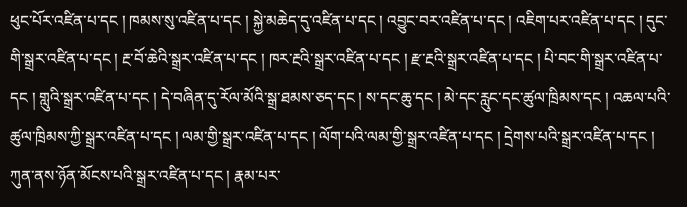ཕུང་པོར་འཛིན་པ་དང ། ཁམས་སུ་འཛིན་པ་དང ། སྐྱེ་མཆེད་དུ་འཛིན་པ་དང ། འབྱུང་བར་འཛིན་པ་དང ། འཇིག་པར་འཛིན་པ་དང ། དུང་གི་སྒྲར་འཛིན་པ་དང ། རྔ་བོ་ཆེའི་སྒྲར་འཛིན་པ་དང ། ཁར་རྔའི་སྒྲར་འཛིན་པ་དང ། རྫ་རྔའི་སྒྲར་འཛིན་པ་དང ། པི་བང་གི་སྒྲར་འཛིན་པ་དང ། གླུའི་སྒྲར་འཛིན་པ་དང ། དེ་བཞིན་དུ་རོལ་མོའི་སྒྲ་ཐམས་ཅད་དང ། ས་དང་ཆུ་དང ། མེ་དང་རླུང་དང་ཚུལ་ཁྲིམས་དང ། འཆལ་པའི་ཚུལ་ཁྲིམས་ཀྱི་སྒྲར་འཛིན་པ་དང ། ལམ་གྱི་སྒྲར་འཛིན་པ་དང ། ལོག་པའི་ལམ་གྱི་སྒྲར་འཛིན་པ་དང ། དྲེགས་པའི་སྒྲར་འཛིན་པ་དང ། ཀུན་ནས་ཉོན་མོངས་པའི་སྒྲར་འཛིན་པ་དང ། རྣམ་པར་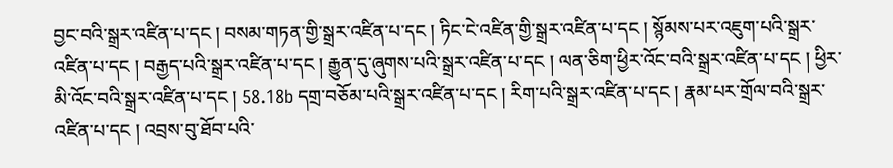བྱང་བའི་སྒྲར་འཛིན་པ་དང ། བསམ་གཏན་གྱི་སྒྲར་འཛིན་པ་དང ། ཏིང་ངེ་འཛིན་གྱི་སྒྲར་འཛིན་པ་དང ། སྙོམས་པར་འཇུག་པའི་སྒྲར་འཛིན་པ་དང ། བརྒྱད་པའི་སྒྲར་འཛིན་པ་དང ། རྒྱུན་དུ་ཞུགས་པའི་སྒྲར་འཛིན་པ་དང ། ལན་ཅིག་ཕྱིར་འོང་བའི་སྒྲར་འཛིན་པ་དང ། ཕྱིར་མི་འོང་བའི་སྒྲར་འཛིན་པ་དང ། 58.18b དགྲ་བཅོམ་པའི་སྒྲར་འཛིན་པ་དང ། རིག་པའི་སྒྲར་འཛིན་པ་དང ། རྣམ་པར་གྲོལ་བའི་སྒྲར་འཛིན་པ་དང ། འབྲས་བུ་ཐོབ་པའི་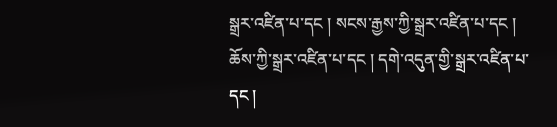སྒྲར་འཛིན་པ་དང ། སངས་རྒྱས་ཀྱི་སྒྲར་འཛིན་པ་དང ། ཆོས་ཀྱི་སྒྲར་འཛིན་པ་དང ། དགེ་འདུན་གྱི་སྒྲར་འཛིན་པ་དང །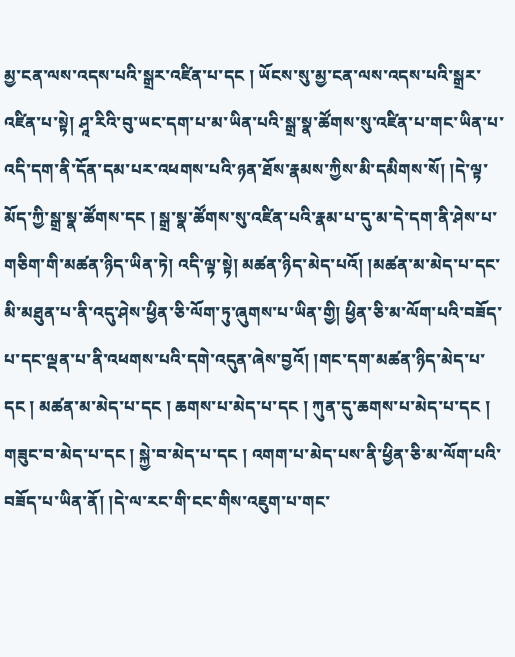མྱ་ངན་ལས་འདས་པའི་སྒྲར་འཛིན་པ་དང ། ཡོངས་སུ་མྱ་ངན་ལས་འདས་པའི་སྒྲར་འཛིན་པ་སྟེ། ཤཱ་རིའི་བུ་ཡང་དག་པ་མ་ཡིན་པའི་སྒྲ་སྣ་ཚོགས་སུ་འཛིན་པ་གང་ཡིན་པ་འདི་དག་ནི་དོན་དམ་པར་འཕགས་པའི་ཉན་ཐོས་རྣམས་ཀྱིས་མི་དམིགས་སོ། །དེ་ལྟ་མོད་ཀྱི་སྒྲ་སྣ་ཚོགས་དང ། སྒྲ་སྣ་ཚོགས་སུ་འཛིན་པའི་རྣམ་པ་དུ་མ་དེ་དག་ནི་ཤེས་པ་གཅིག་གི་མཚན་ཉིད་ཡིན་ཏེ། འདི་ལྟ་སྟེ། མཚན་ཉིད་མེད་པའོ། །མཚན་མ་མེད་པ་དང་མི་མཐུན་པ་ནི་འདུ་ཤེས་ཕྱིན་ཅི་ལོག་ཏུ་ཞུགས་པ་ཡིན་གྱི། ཕྱིན་ཅི་མ་ལོག་པའི་བཟོད་པ་དང་ལྡན་པ་ནི་འཕགས་པའི་དགེ་འདུན་ཞེས་བྱའོ། །གང་དག་མཚན་ཉིད་མེད་པ་དང ། མཚན་མ་མེད་པ་དང ། ཆགས་པ་མེད་པ་དང ། ཀུན་དུ་ཆགས་པ་མེད་པ་དང ། གཟུང་བ་མེད་པ་དང ། སྐྱེ་བ་མེད་པ་དང ། འགག་པ་མེད་པས་ནི་ཕྱིན་ཅི་མ་ལོག་པའི་བཟོད་པ་ཡིན་ནོ། །དེ་ལ་རང་གི་ངང་གིས་འཇུག་པ་གང་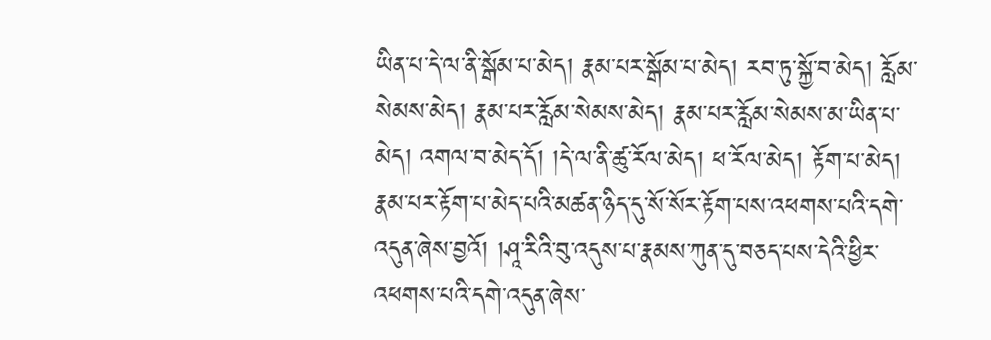ཡིན་པ་དེ་ལ་ནི་སྒོམ་པ་མེད། རྣམ་པར་སྒོམ་པ་མེད། རབ་ཏུ་སྐྱོ་བ་མེད། རློམ་སེམས་མེད། རྣམ་པར་རློམ་སེམས་མེད། རྣམ་པར་རློམ་སེམས་མ་ཡིན་པ་མེད། འགལ་བ་མེད་དོ། །དེ་ལ་ནི་ཚུ་རོལ་མེད། ཕ་རོལ་མེད། རྟོག་པ་མེད། རྣམ་པར་རྟོག་པ་མེད་པའི་མཚན་ཉིད་དུ་སོ་སོར་རྟོག་པས་འཕགས་པའི་དགེ་འདུན་ཞེས་བྱའོ། །ཤཱ་རིའི་བུ་འདུས་པ་རྣམས་ཀུན་དུ་བཅད་པས་དེའི་ཕྱིར་འཕགས་པའི་དགེ་འདུན་ཞེས་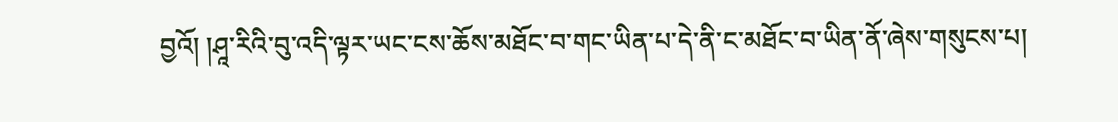བྱའོ། །ཤཱ་རིའི་བུ་འདི་ལྟར་ཡང་ངས་ཆོས་མཐོང་བ་གང་ཡིན་པ་དེ་ནི་ང་མཐོང་བ་ཡིན་ནོ་ཞེས་གསུངས་པ།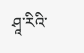ཤཱ་རིའི་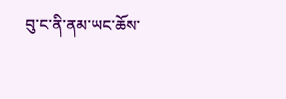བུ་ང་ནི་ནམ་ཡང་ཆོས་